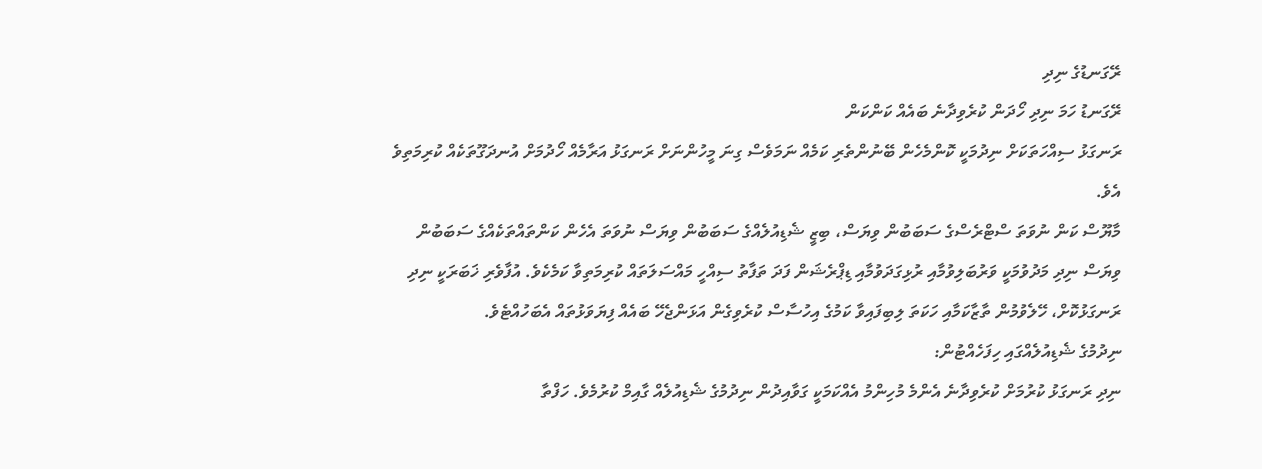ރޭގަނޑުގެ ނިދި
ރޭގަނޑު ހަމަ ނިދި ހޯދަން ކުރެވިދާނެ ބައެއް ކަންކަން
ރަނގަޅު ސިއްހަތަކަށް ނިދުމަކީ ކޮންމެހެން ބޭނުންތެރި ކަމެއް ނަމަވެސް ގިނަ މީހުންނަށް ރަނގަޅު އަރާމެއް ހޯދުމަށް އުނދަގޫތަކެއް ކުރިމަތިވެ އެވެ.
މާޔޫސް ކަން ނުވަތަ ސްޓްރެސްގެ ސަބަބުން ވިޔަސް، ބިޒީ ޝެޑިއުލެއްގެ ސަބަބުން ވިޔަސް ނުވަތަ އެހެން ކަންތައްތަކެއްގެ ސަބަބުން ވިޔަސް ނިދި މަދުވުމަކީ ވަރުބަލިވުމާއި ރުޅިގަދަވުމާއި ޑިޕްރެޝަން ފަދަ ތަފާތު ސިއްހީ މައްސަލަތައް ކުރިމަތިވާ ކަމެކެވެ. އުފާވެރި ޚަބަރަކީ ނިދި ރަނގަޅުކޮށް، ހޭލެވުމުން ތާޒާކަމާއި ހަކަތަ ލިބިފައިވާ ކަމުގެ އިހުސާސް ކުރެވިގެން އަޅަންޖެހޭ ބައެއް ފިޔަވަޅުތައް އެބަހުއްޓެވެ.
ނިދުމުގެ ޝެޑިއުލެއްގައި ހިފަހެއްޓުން:
ނިދި ރަނގަޅު ކުރުމަށް ކުރެވިދާނެ އެންމެ މުހިންމު އެއްކަމަކީ ގަވާއިދުން ނިދުމުގެ ޝެޑިއުލެއް ގާއިމް ކުރުމެވެ. ހަފްތާ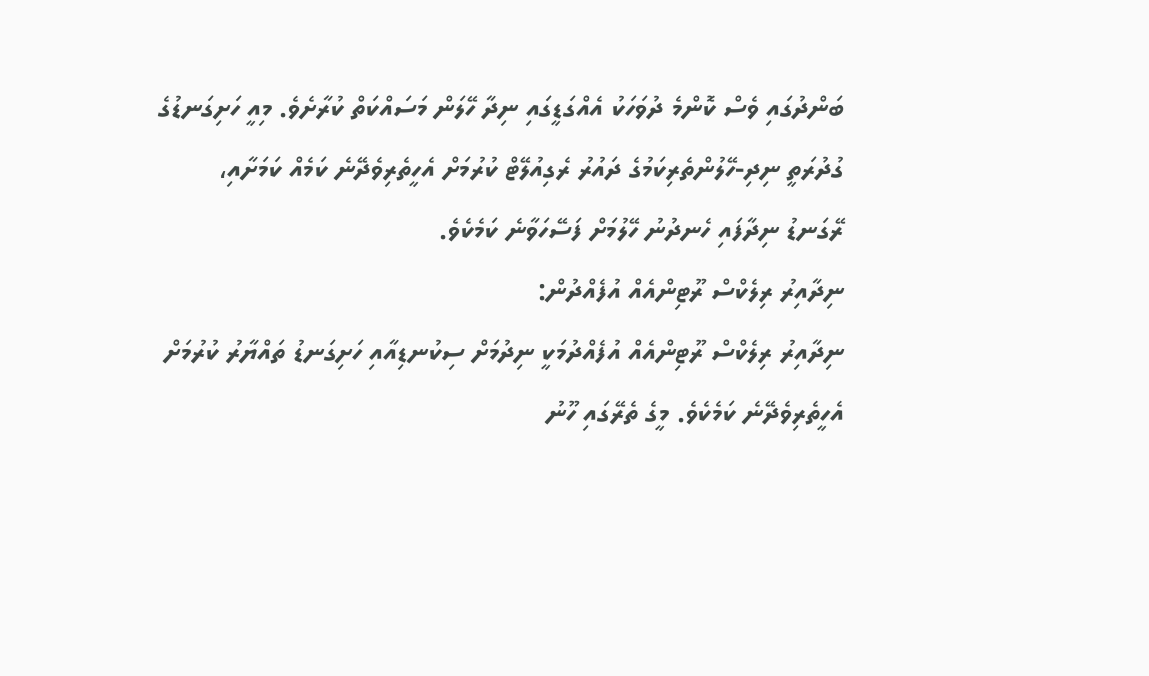ބަންދުގައި ވެސް ކޮންމެ ދުވަހަކު އެއްގަޑީގައި ނިދާ ހޭލަން މަސައްކަތް ކުރާށެވެ. މިއީ ހަށިގަނޑުގެ ގުދުރަތީ ނިދި-ހޭލުންތެރިކަމުގެ ދައުރު ރެގިއުލޭޓް ކުރުމަށް އެހީތެރިވެދޭނެ ކަމެއް ކަމަށާއި، ރޭގަނޑު ނިދާފައި ހެނދުނު ހޭލުމަށް ފަސޭހަވާނެ ކަމެކެވެ.
ނިދާއިރު ރިލެކްސް ރޫޓިންއެއް އުފެއްދުން:
ނިދާއިރު ރިލެކްސް ރޫޓިންއެއް އުފެއްދުމަކީ ނިދުމަށް ސިކުނޑިއާއި ހަށިގަނޑު ތައްޔާރު ކުރުމަށް އެހީތެރިވެދޭނެ ކަމެކެވެ. މީގެ ތެރޭގައި ހޫނު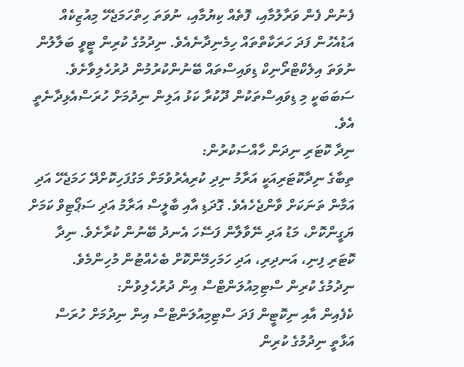ފެނުން ފެން ވަރާލުމާއި، ފޮތެއް ކިޔުމާއި، ނުވަތަ ހިތްހަމަޖެހޭ މިއުޒިކެއް އަޑުއެހުން ފަދަ ހަރަކާތްތައް ހިމެނިދާނެއެވެ. ނިދުމުގެ ކުރިން ޓީވީ ބަލާލުން ނުވަތަ އިލެކްޓްރޯނިކް ޑިވައިސްތައް ބޭނުންކުރުމުން ދުރުހެލިވާށެވެ. ސަބަބަކީ މި ޑިވައިސްތަކުން ދޫކުރާ ކަޅު އަލިން ނިދުމަށް ހުރަސްއެޅިދާނެތީ އެވެ.
ނިދާ ކޮޓަރި ނިދަން ހާއްސަކުރުން:
ތިބާގެ ނިދާކޮޓަރިއަކީ އަރާމު ނިދި ކުރިއެރުވުމަށް މަގުފަހިކޮށްދޭ ހަމަޖެހޭ އަދި އަމާން ތަނަކަށް ވާންޖެހެއެވެ. ގޮދަޑި އާއި ބާލީސް އަރާމު އަދި ސަޕޯޓިވް ކަމަށް ޔަގީންކޮށް، މަޑު އަދި ނޭވާލާން ފަސޭހަ އެނދު ބޭނުން ކުރާށެވެ. ނިދާ ކޮޓަރި ފިނި، އަނދިރި، އަދި ހަމަހިމޭންކޮށް ބެހެއްޓުން މުހިންމެވެ.
ނިދުމުގެ ކުރިން ސްޓިމިއުލަންޓްސް އިން ދުރުހެލިވުން:
ކެފެއިން އާއި ނިކޮޓީން ފަދަ ސްޓިމިއުލަންޓްސް އިން ނިދުމަށް ހުރަސް އަޅާތީ ނިދުމުގެ ކުރިން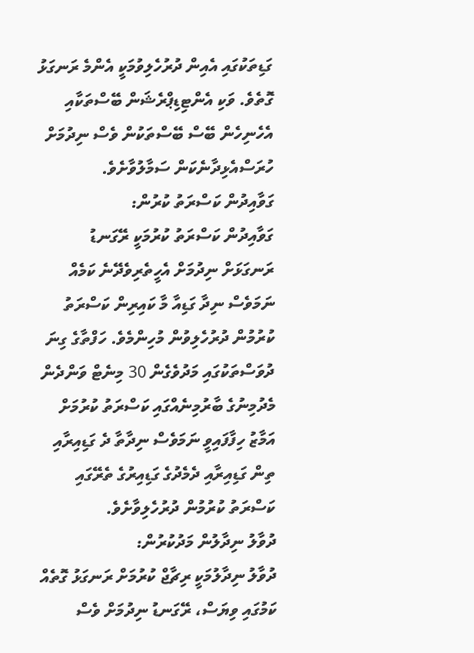ގަޑިތަކުގައި އެއިން ދުރުހެލިވުމަކީ އެންމެ ރަނގަޅު ގޮތެވެ. ވަކި އެންޓިޑިޕްރެޝަން ބޭސްތަކާއި އެހެނިހެން ބޭސް ބޭސްތަކުން ވެސް ނިދުމަށް ހުރަސްއެޅިދާނެކަން ސަމާލުވާށެވެ.
ގަވާއިދުން ކަސްރަތު ކުރުން:
ގަވާއިދުން ކަސްރަތު ކުރުމަކީ ރޭގަނޑު ރަނގަޅަށް ނިދުމަށް އެހީތެރިވެދޭނެ ކަމެއް ނަމަވެސް ނިދާ ގަޑިއާ މާ ކައިރިން ކަސްރަތު ކުރުމުން ދުރުހެލިވުން މުހިންމެވެ. ހަފްތާގެ ގިނަ ދުވަސްތަކުގައި މަދުވެގެން 30 މިނެޓް ވަންދެން މެދުމިނުގެ ބާރުމިނެއްގައި ކަސްރަތު ކުރުމަށް އަމާޒު ހިފާފައިވީ ނަމަވެސް ނިދާތާ ދެ ގަޑިއިރާއި ތިން ގަޑިއިރާއި ދެމެދުގެ ގަޑިއިރުގެ ތެރޭގައި ކަސްރަތު ކުރުމުން ދުރުހެލިވާށެވެ.
ދުވާލު ނިދާލުން މަދުކުރުން:
ދުވާލު ނިދާލުމަކީ ރިޗާޖް ކުރުމަށް ރަނގަޅު ގޮތެއް ކަމުގައި ވިޔަސް، ރޭގަނޑު ނިދުމަށް ވެސް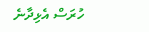ހުރަސް އެޅިދާނެ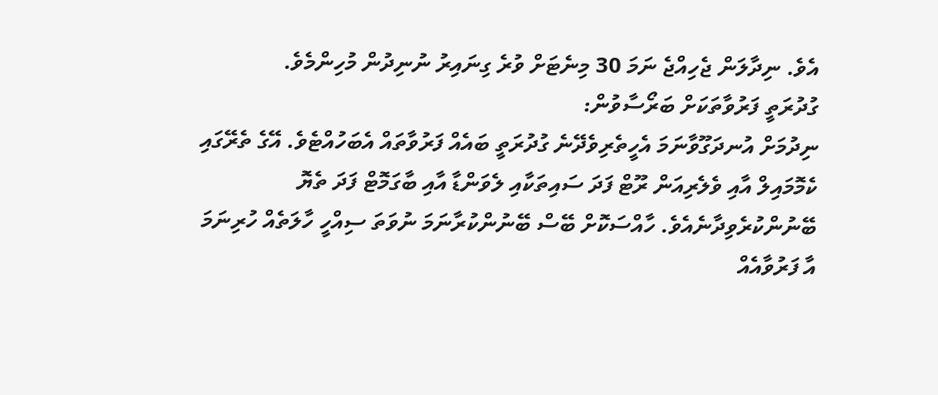އެވެ. ނިދާލަން ޖެހިއްޖެ ނަމަ 30 މިނެޓަށް ވުރެ ގިނައިރު ނުނިދުން މުހިންމެވެ.
ގުދުރަތީ ފަރުވާތަކަށް ބަރޯސާވުން:
ނިދުމަށް އުނދަގޫވާނަމަ އެހީތެރިވެދޭނެ ގުދުރަތީ ބައެއް ފަރުވާތައް އެބަހުއްޓެވެ. އޭގެ ތެރޭގައި ކެމޮމައިލް އާއި ވެލެރިއަން ރޫޓް ފަދަ ސައިތަކާއި ލެވަންޑާ އާއި ބާގަމޮޓް ފަދަ ތެޔޮ ބޭނުންކުރެވިދާނެއެވެ. ހާއްސަކޮށް ބޭސް ބޭނުންކުރާނަމަ ނުވަތަ ސިއްހީ ހާލަތެއް ހުރިނަމަ އާ ފަރުވާއެއް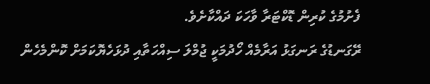ފެށުމުގެ ކުރިން ޑޮކްޓަރާ ވާހަކަ ދައްކާށެވެ.
ރޭގަނޑުގެ ރަނގަޅު އަރާމެއް ހޯދުމަކީ ޖުމްލަ ސިއްހަތާއި ދުޅަހެޔޮކަމަށް ކޮންމެހެން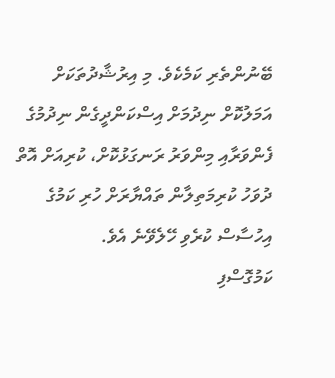ބޭނުންތެރި ކަމެކެވެ. މި އިރުޝާދުތަކަށް އަމަލުކޮށް ނިދުމަށް އިސްކަންދީގެން ނިދުމުގެ ފެންވަރާއި މިންވަރު ރަނގަޅުކޮށް، ކުރިއަށް އޮތް ދުވަހު ކުރިމަތިލާން ތައްޔާރަށް ހުރި ކަމުގެ އިހުސާސް ކުރެވި ހޭލެވޭނެ އެވެ.
ކަމުގޮސްފި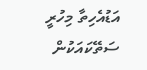އަޑުއެހިތާ މިހުރީ
ސަތޭކައަކުން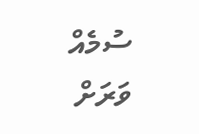ސުމެއް
ވަރަށް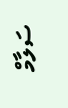ސަލާމް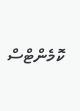ކޮމެންޓްސް